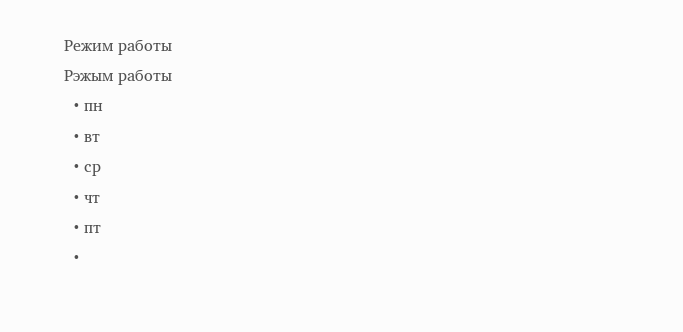Режим работы
Рэжым работы
  • пн
  • вт
  • ср
  • чт
  • пт
  •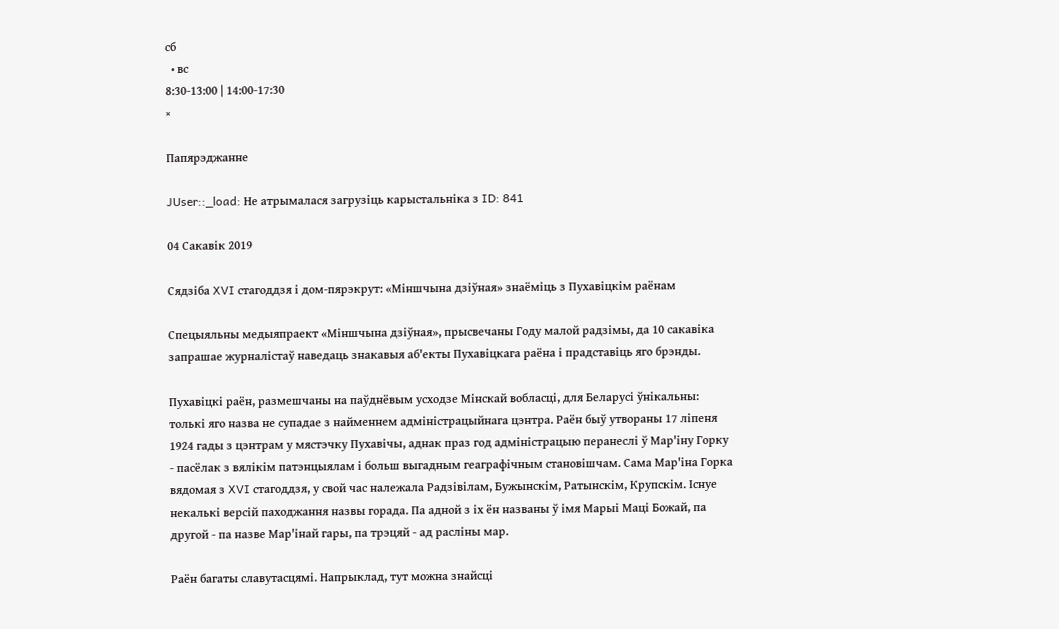сб
  • вс
8:30-13:00 | 14:00-17:30
×

Папярэджанне

JUser::_load: Не атрымалася загрузіць карыстальніка з ID: 841

04 Сакавік 2019

Сядзіба XVI стагоддзя і дом-пярэкрут: «Міншчына дзіўная» знаёміць з Пухавіцкім раёнам

Спецыяльны медыяпраект «Міншчына дзіўная», прысвечаны Году малой радзімы, да 10 сакавіка запрашае журналістаў наведаць знакавыя аб'екты Пухавіцкага раёна і прадставіць яго брэнды.

Пухавіцкі раён, размешчаны на паўднёвым усходзе Мінскай вобласці, для Беларусі ўнікальны: толькі яго назва не супадае з найменнем адміністрацыйнага цэнтра. Раён быў утвораны 17 ліпеня 1924 гады з цэнтрам у мястэчку Пухавічы, аднак праз год адміністрацыю перанеслі ў Мар'іну Горку - пасёлак з вялікім патэнцыялам і больш выгадным геаграфічным становішчам. Сама Мар'іна Горка вядомая з XVI стагоддзя, у свой час належала Радзівілам, Бужынскім, Ратынскім, Крупскім. Існуе некалькі версій паходжання назвы горада. Па адной з іх ён названы ў імя Марыі Маці Божай, па другой - па назве Мар'інай гары, па трэцяй - ад расліны мар.

Раён багаты славутасцямі. Напрыклад, тут можна знайсці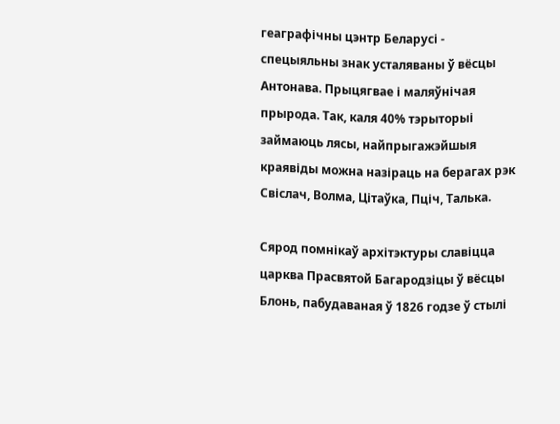геаграфічны цэнтр Беларусі - спецыяльны знак усталяваны ў вёсцы Антонава. Прыцягвае і маляўнічая прырода. Так, каля 40% тэрыторыі займаюць лясы, найпрыгажэйшыя краявіды можна назіраць на берагах рэк Свіслач, Волма, Цітаўка, Пціч, Талька.

Сярод помнікаў архітэктуры славіцца царква Прасвятой Багародзіцы ў вёсцы Блонь, пабудаваная ў 1826 годзе ў стылі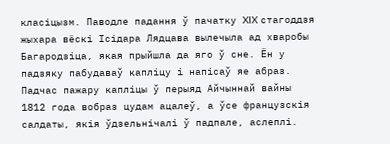класіцызм. Паводле падання ў пачатку XIX стагоддзя жыхара вёскі Ісідара Лядцава вылечыла ад хваробы Багародзіца, якая прыйшла да яго ў сне. Ён у падзяку пабудаваў капліцу і напісаў яе абраз. Падчас пажару капліцы ў перыяд Айчыннай вайны 1812 года вобраз цудам ацалеў, а ўсе французскія салдаты, якія ўдзельнічалі ў падпале, аслеплі.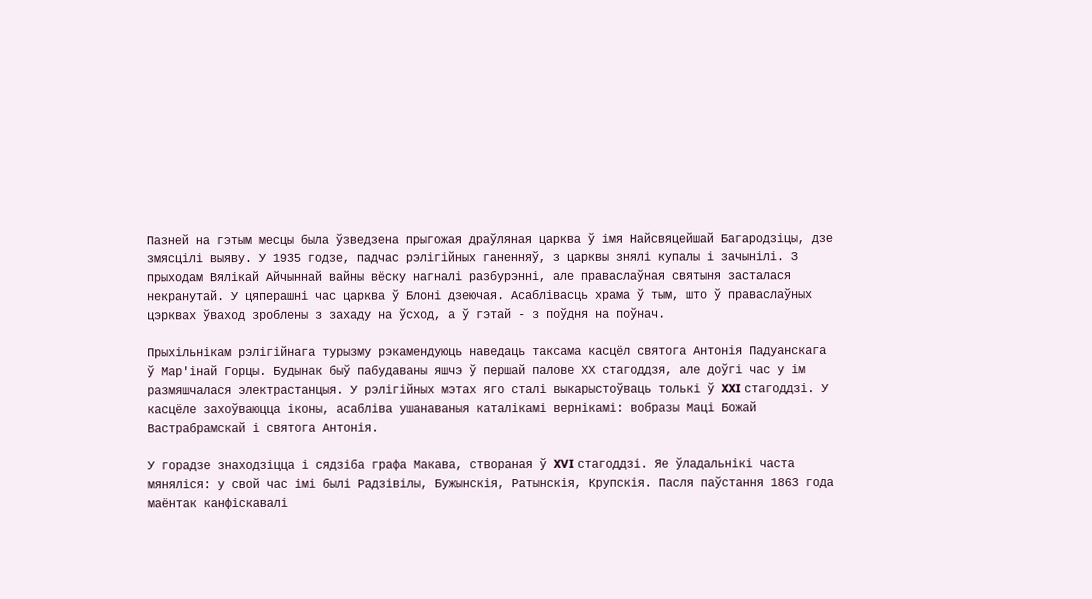Пазней на гэтым месцы была ўзведзена прыгожая драўляная царква ў імя Найсвяцейшай Багародзіцы, дзе змясцілі выяву. У 1935 годзе, падчас рэлігійных ганенняў, з царквы знялі купалы і зачынілі. З прыходам Вялікай Айчыннай вайны вёску нагналі разбурэннi, але праваслаўная святыня засталася некранутай. У цяперашні час царква ў Блоні дзеючая. Асаблівасць храма ў тым, што ў праваслаўных цэрквах ўваход зроблены з захаду на ўсход, а ў гэтай - з поўдня на поўнач.

Прыхільнікам рэлігійнага турызму рэкамендуюць наведаць таксама касцёл святога Антонія Падуанскага ў Мар'інай Горцы. Будынак быў пабудаваны яшчэ ў першай палове ХХ стагоддзя, але доўгі час у ім размяшчалася электрастанцыя. У рэлігійных мэтах яго сталі выкарыстоўваць толькі ў XXI стагоддзі. У касцёле захоўваюцца іконы, асабліва ушанаваныя каталікамі вернікамі: вобразы Маці Божай Вастрабрамскай і святога Антонія.

У горадзе знаходзіцца і сядзіба графа Макава, створаная ў XVI стагоддзі. Яе ўладальнікі часта мяняліся: у свой час імі былі Радзівілы, Бужынскія, Ратынскiя, Крупскія. Пасля паўстання 1863 года маёнтак канфіскавалі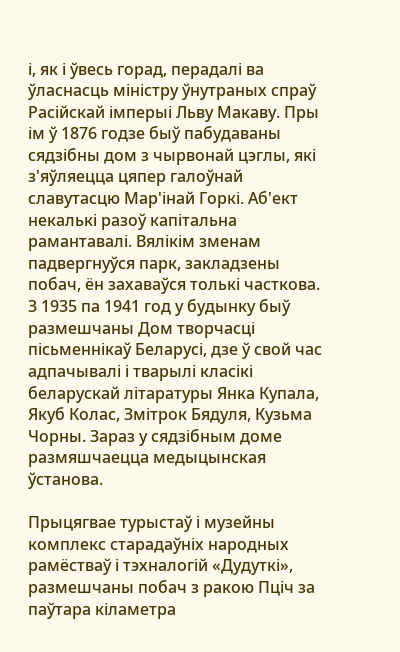і, як і ўвесь горад, перадалі ва ўласнасць міністру ўнутраных спраў Расійскай імперыі Льву Макаву. Пры ім ў 1876 годзе быў пабудаваны сядзібны дом з чырвонай цэглы, які з'яўляецца цяпер галоўнай славутасцю Мар'інай Горкі. Аб'ект некалькі разоў капітальна рамантавалі. Вялікім зменам падвергнуўся парк, закладзены побач, ён захаваўся толькі часткова. З 1935 па 1941 год у будынку быў размешчаны Дом творчасці пісьменнікаў Беларусі, дзе ў свой час адпачывалі і тварылі класікі беларускай літаратуры Янка Купала, Якуб Колас, Змітрок Бядуля, Кузьма Чорны. Зараз у сядзібным доме размяшчаецца медыцынская ўстанова.

Прыцягвае турыстаў і музейны комплекс старадаўніх народных рамёстваў і тэхналогій «Дудуткі», размешчаны побач з ракою Пціч за паўтара кіламетра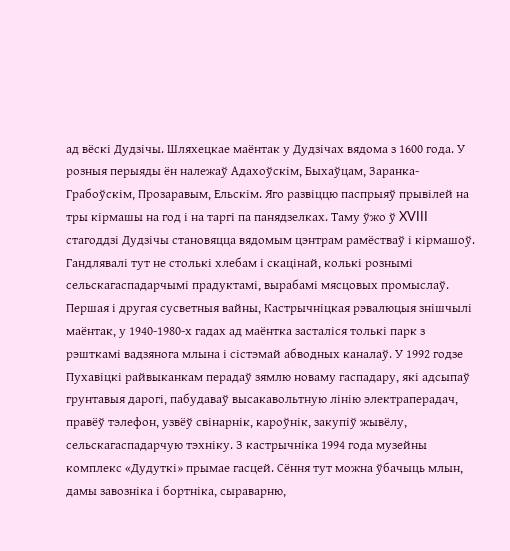ад вёскі Дудзічы. Шляхецкае маёнтак у Дудзічах вядома з 1600 года. У розныя перыяды ён належаў Адахоўскiм, Быхаўцам, Заранка-Грабоўскім, Прозаравым, Ельскім. Яго развіццю паспрыяў прывілей на тры кірмашы на год і на таргі па панядзелках. Таму ўжо ў XVIII стагоддзі Дудзічы становяцца вядомым цэнтрам рамёстваў і кірмашоў. Гандлявалі тут не столькі хлебам і скацінай, колькі рознымі сельскагаспадарчымі прадуктамі, вырабамі мясцовых промыслаў. Першая і другая сусветныя вайны, Кастрычніцкая рэвалюцыя знішчылі маёнтак, у 1940-1980-х гадах ад маёнтка засталіся толькі парк з рэшткамі вадзянога млына і сістэмай абводных каналаў. У 1992 годзе Пухавіцкі райвыканкам перадаў зямлю новаму гаспадару, які адсыпаў грунтавыя дарогі, пабудаваў высакавольтную лінію электраперадач, правёў тэлефон, узвёў свінарнік, кароўнік, закупіў жывёлу, сельскагаспадарчую тэхніку. З кастрычніка 1994 года музейны комплекс «Дудуткі» прымае гасцей. Сёння тут можна ўбачыць млын, дамы завозніка і бортніка, сыраварню,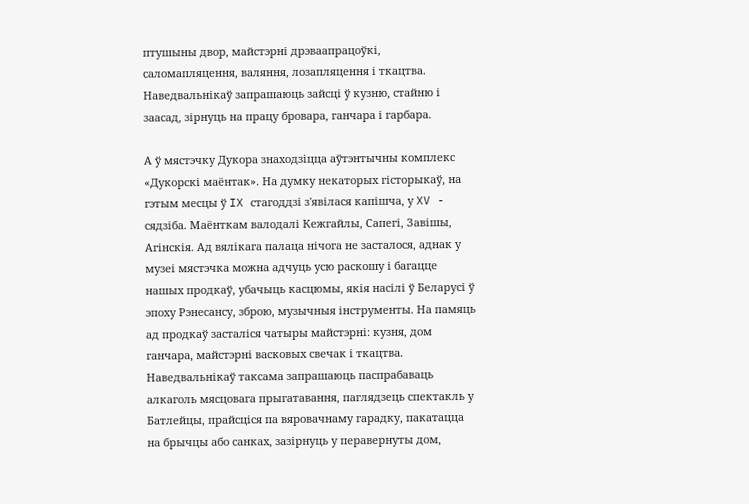птушыны двор, майстэрні дрэваапрацоўкі, саломапляцення, валяння, лозапляцення і ткацтва. Наведвальнікаў запрашаюць зайсці ў кузню, стайню і заасад, зірнуць на працу бровара, ганчара і гарбара.

А ў мястэчку Дукора знаходзіцца аўтэнтычны комплекс «Дукорскi маёнтак». На думку некаторых гісторыкаў, на гэтым месцы ў IX стагоддзі з'явілася капішча, у XV - сядзіба. Маёнткам валодалі Кежгайлы, Сапегі, Завішы, Агінскія. Ад вялікага палаца нічога не засталося, аднак у музеі мястэчка можна адчуць усю раскошу і багацце нашых продкаў, убачыць касцюмы, якія насілі ў Беларусі ў эпоху Рэнесансу, зброю, музычныя інструменты. На памяць ад продкаў засталіся чатыры майстэрні: кузня, дом ганчара, майстэрні васковых свечак і ткацтва. Наведвальнікаў таксама запрашаюць паспрабаваць алкаголь мясцовага прыгатавання, паглядзець спектакль у Батлейцы, прайсціся па вяровачнаму гарадку, пакатацца на брычцы або санках, зазірнуць у перавернуты дом,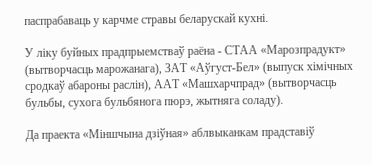паспрабаваць у карчме стравы беларускай кухні.

У ліку буйных прадпрыемстваў раёна - СТАА «Марозпрадукт» (вытворчасць марожанага), ЗАТ «Аўгуст-Бел» (выпуск хімічных сродкаў абароны раслін), ААТ «Машхарчпрад» (вытворчасць бульбы, сухога бульбянога пюрэ, жытняга соладу).

Да праекта «Міншчына дзіўная» аблвыканкам прадставіў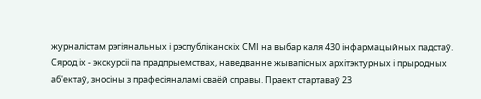журналістам рэгіянальных і рэспубліканскіх СМІ на выбар каля 430 інфармацыйных падстаў. Сярод іх - экскурсіі па прадпрыемствах, наведванне жывапісных архітэктурных і прыродных аб'ектаў, зносіны з прафесіяналамі сваёй справы. Праект стартаваў 23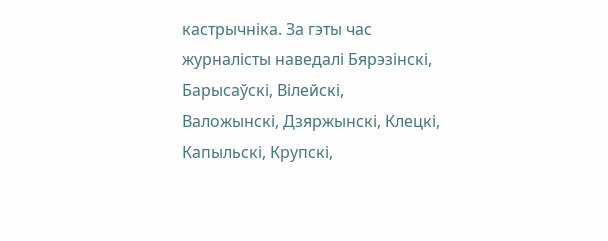кастрычніка. За гэты час журналісты наведалі Бярэзінскі, Барысаўскі, Вілейскі, Валожынскі, Дзяржынскі, Клецкі, Капыльскі, Крупскі,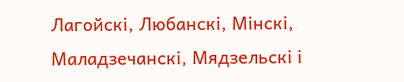Лагойскі, Любанскі, Мінскі, Маладзечанскі, Мядзельскі і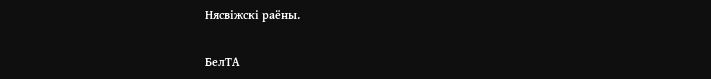Нясвіжскі раёны.

БелТА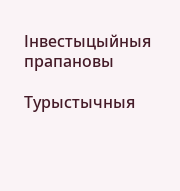Інвестыцыйныя прапановы

Турыстычныя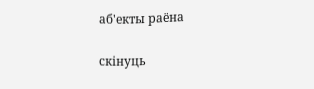аб'екты раёна

скінуць